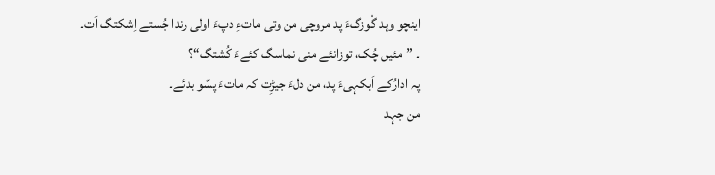اینچو وہد گْوزگءَ پد مروچی من وتی ماتءِ دپءَ اولی رندا جُستے اِشکتگ اَت۔
۔ ”مئیں چُک، توزانئے منی نماسگ کئےءَ کُشتگ“؟
پہ ادارُکے اَبکہیءَ پد، من دلءَ جیڑِت کہ ماتءَ پسّو بدئے۔
من جہد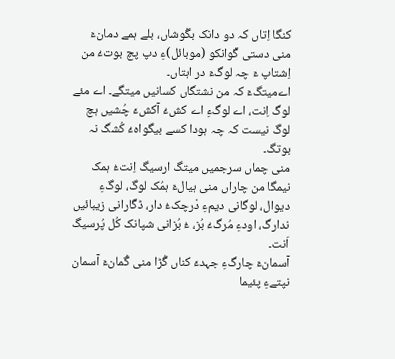کنگا اِتاں کہ دو دانک بگْوشاں، بلے ہمے دمانءَ منی دستی گْوانکو (موبائل)ءِ دپ پچ بوتءُ من اِشتاپ ءَ چہ لوگءَ در اہتاں۔
اےمیتگءَ کہ من نشتگاں کسانیں میتگے۔ اے مئے لوگ اِنت، اے لوگءِ اے کشءُ آکشءَ چُشیں ہچ لوگ نیست کہ چہ ہودا کسے بیگواہءُ کُشگ نہ بوتگ۔
منی چماں سرجمیں میتگ ارسیگ اِنتءُ ہمک نیمگا من چاراں منی ہیالءَ ہمُک لوگ، لوگءِ دیوال، لوگانی دیمءِ دْرچکءُ دار، ڈگّارانی زیبائیں ندارگ، اودءِ مُرگءُ بُز، ءُ بُزانی شپانک کُل پُرسیگ اَنت۔
آسمانءَ چارگءِ جہدءَ کناں گُڑا منی گُمانءَ آسمان نپتےءِ پئیما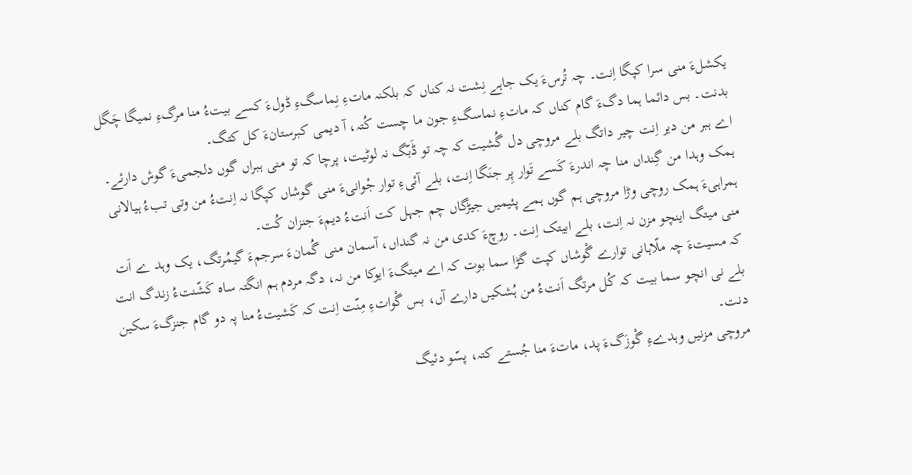یکشلءَ منی سرا کپگا اِنت۔ چہ تُرسءَ یک جاہے نِشت نہ کناں کہ بلکنہ ماتءِ نِماسگءِ ڈولءَ کسے بیتءُ منا مرگءِ نمیگا چَگل بدنت۔ بس دائما ہما دگءَ گام کناں کہ ماتءِ نماسگءِ جون ما چست کُتہ، آ دیمی کبرستانءَ کل کتگ۔
اے ہبر من دیر اِنت چیر داتگ بلے مروچی دل گُشیت کہ چہ تو ڈَبّگ نہ لوٹیت، پرچا کہ تو منی ہبراں گوں دلجمیءَ گوش دارئے۔
ہمک وہدا من گِنداں منا چہ اندرءَ کَسے تَوار پِر جنَگا اِنت، بلے آئیءِ توار جْوانیءَ منی گوشاں کپگا نہ اِنتءُ من وتی تبءُ ہیالانی ہمراہیءَ ہمک روچی وڑا مروچی ہم گوں ہمے پئیمیں جیڑگاں چم جہل کت اَنتءُ دیمءَ جنزان کُت۔
منی میتگ اینچو مزن نہ اِنت، بلے ابیتک اِنت۔ روچءَ کدی من نہ گنداں، آسمان منی گُمانءَ سرجمءَ گیمُرتگ، یک وہد ے اَت کہ مسیتءَ چہ ملّاہانی توارے گْوشاں کپت گڑا سما بوت کہ اے میتگءَ ایوکا من نہ، دگہ مردم ہم انگتہ ساہ کَشّنتءُ زندگ انت بلے نی انچو سما بیت کہ کُل مرتگ اَنتءُ من ہُشکیں دارے آں، بس گْواتءِ مِنّت اِنت کہ کَشیتءُ منا پہ دو گام جنزگءَ سکین دنت۔
مروچی مزنیں وہدےءِ گْوزَگءَ پد، ماتءَ منا جُستے کتہ، پسّو دئیگ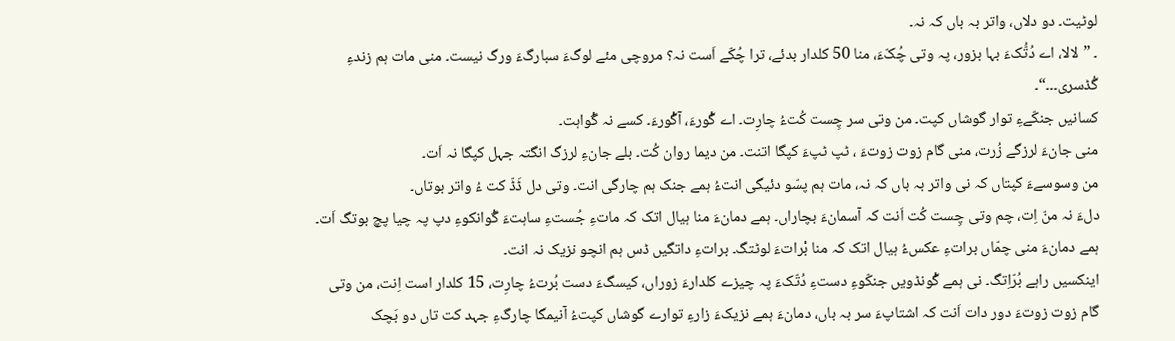لوٹیت۔ دو دلاں، واتر بہ باں کہ نہ۔
۔ ”لالا، اے دُتُّکءَ بہا بزور، پہ وتی چُکّءَ، منا 50 کلدار بدئے، ترا چُکّے اَست نہ؟ مروچی مئے لوگءَ سبارگءَ ورگ نیست۔ منی مات ہم زندءِ گُڈسری۔۔۔“۔
کسانیں جنکّےءِ توار گوشاں کپت۔ من وتی سر چِست کُتءُ چارِت۔ اے گْورءَ، آگْورءَ۔ کسے نہ گْواہت۔
منی جانءَ لرزگے زُرت، منی گام زوت زوتءَ ، ٹپ ٹپءَ کپگا اتنت۔ من دیما روان کُت۔ بلے جانءِ لرزگ انگتہ جہل کپگا نہ اَت۔
من وسوسےءَ کپتاں کہ نی واتر بہ باں کہ نہ، مات ہم پسّو دئیگی انتءُ ہمے جنک ہم چارگی انت۔ وتی دل ڈَڈّ کت ءُ واتر بوتاں۔
دلءَ نہ منّ اِت، چم وتی چِست کُت اَنت کہ آسمانءَ بچاراں۔ ہمے دمانءَ منا ہیال اتک کہ ماتءِ جُستءِ ساہتءَ گْوانکوءِ دپ پہ چیا پچ بوتگ اَت۔ ہمے دمانءَ منی چمّاں براتءِ عکسءُ ہیال اتک کہ منا بْراتءَ لوٹتگ۔ براتءِ داتگیں ڈس ہم انچو نزیک نہ انت۔
اینکسیں راہے بُرّاِتگ۔ نی ہمے گْونڈویں جنکّوءِ دستءِ دُتّکءَ پہ چیزے کلدارءَ زوراں، کیسگءَ دست بُرتءُ چارِت، 15 کلدار است اِنت، من وتی گام زوت زوتءَ دور دات اَنت کہ اشتاپءَ سر بہ باں، دمانءَ ہمے نزیکءَ زارءِ توارے گوشاں کپتءُ آنیمگا چارگءِ جہد کت تاں دو بَچک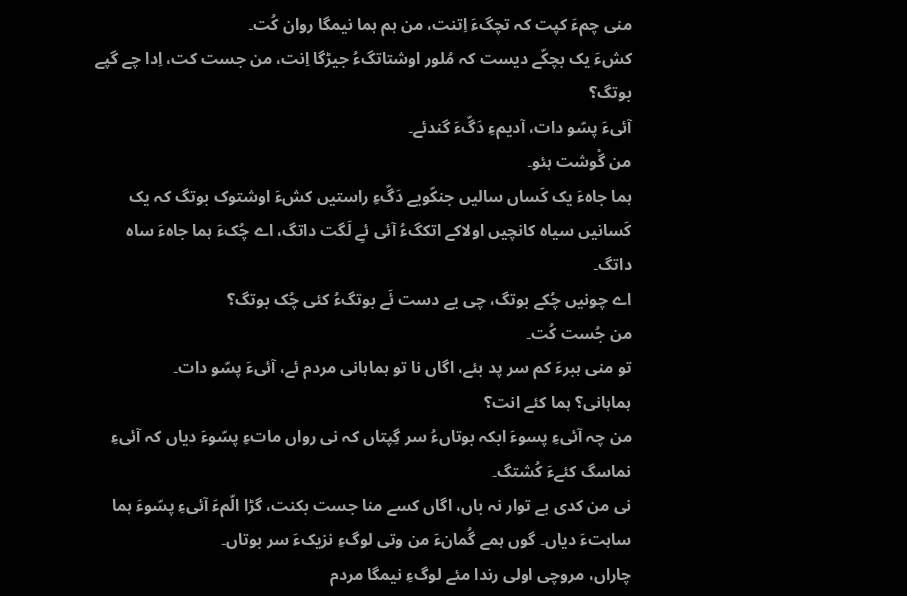منی چمءَ کپت کہ تچگءَ اِتنت، من ہم ہما نیمگا روان کُت۔
کشءَ یک بچکّے دیست کہ مُلور اوشتاتگءُ جیڑگا اِنت، من جست کت، اِدا چے گپے بوتگ؟
آئیءَ پسّو دات، آدیمءِ دَگّءَ گندئے۔
من گْوشت ہئو۔
ہما جاہءَ یک کَساں سالیں جنکّویے دَگّءِ راستیں کشءَ اوشتوک بوتگ کہ یک کَسانیں سیاہ کانچیں اولاکے اتکگءُ آئی ئےِ لَگت داتگ، اے چُکءَ ہما جاہءَ ساہ داتگ۔
اے چونیں چُکے بوتگ، چی یے دست ئَے بوتگءُ کئی چُک بوتگ؟
من جُست کُت۔
تو منی ہبرءَ کم سر پد بئے، اگاں نا تو ہماہانی مردم ئے، آئیءَ پسّو دات۔
ہماہانی؟ ہما کئے انت؟
من چہ آئیءِ پسوءَ ابکہ بوتاںءُ سر گِپتاں کہ نی رواں ماتءِ پسّوءَ دیاں کہ آئیءِ نماسگ کئےءَ کُشتگ۔
نی من کدی بے توار نہ باں، اگاں کسے منا جست بکنت، گڑا الّمءَ آئیءِ پسّوءَ ہما ساہتءَ دیاں۔ گوں ہمے گُمانءَ من وتی لوگءِ نزیکءَ سر بوتاں۔
چاراں، مروچی اولی رندا مئے لوگءِ نیمگا مردم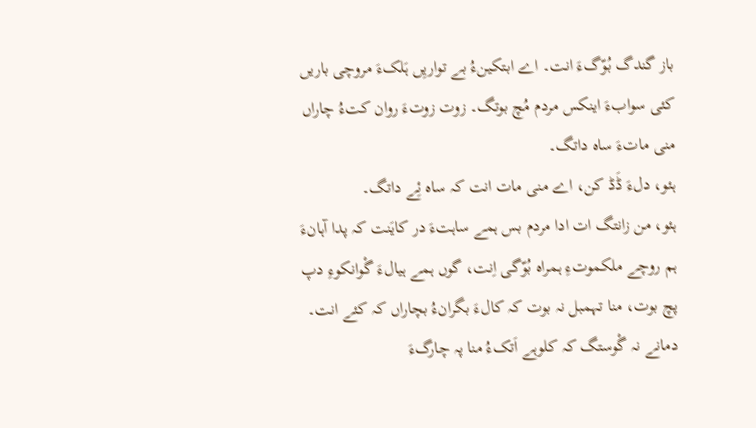باز گندگ بُوّگءَ انت۔ اے ابتکینءُ بے تواریِں ہَلکءَ مروچی باریں کئی سوابءَ اینکس مردم مُچ بوتگ۔ زوت زوتءَ روان کتءُ چاراں منی ماتءَ ساہ داتگ۔
ہئو، دلءَ ڈَڈ کن، اے منی مات انت کہ ساہ ئِے داتگ۔
ہئو، من زانتگ ات ادا مردم بس ہمے ساہتءَ در کایَنت کہ پدا آہانءَ ہم روچے ملکموتءِ ہمراہ بُوّگی اِنت، گوں ہمے ہیالءَ گْوانکوءِ دپ پچ بوت، منا تہمبل نہ بوت کہ کالءَ بگرانءُ بچاراں کہ کئے انت۔ دمانے نہ گْوستگ کہ کلوہے اَتکءُ منا پہ چارگءَ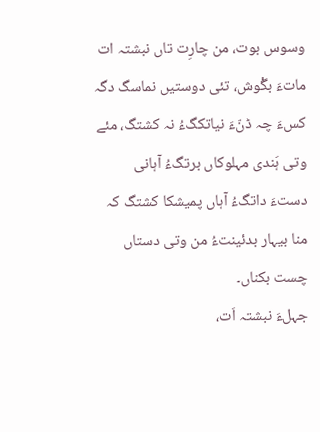وسوس بوت، من چارِت تاں نبشتہ ات
ماتءَ بگْوش، تئی دوستیں نماسگ دگہ کسءَ چہ ڈنّءَ نیاتکگءُ نہ کشتگ، مئے وتی ہَندی مہلوکاں برتگءُ آہانی دستءَ داتگءُ آہاں پمیشکا کشتگ کہ منا بیہار بدئینتءُ من وتی دستاں چست بکناں۔
جہلءَ نبشتہ اَت،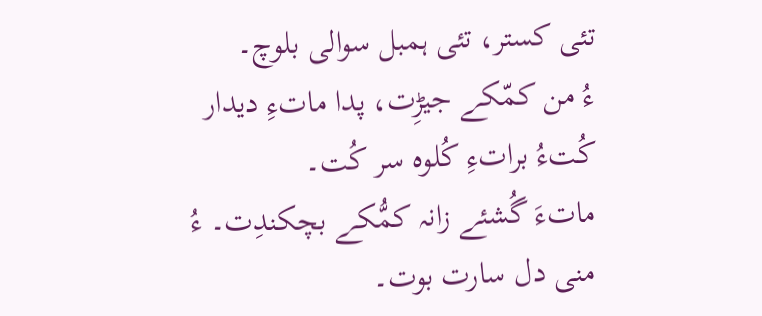تئی کستر، تئی ہمبل سوالی بلوچ۔
ءُ من کمّکے جیڑِت، پدا ماتءِ دیدار کُتءُ براتءِ کُلوہ سر کُت۔
ماتءَ گُشئے زانہ کمُّکے بچکندِت۔ ءُ منی دل سارت بوت۔